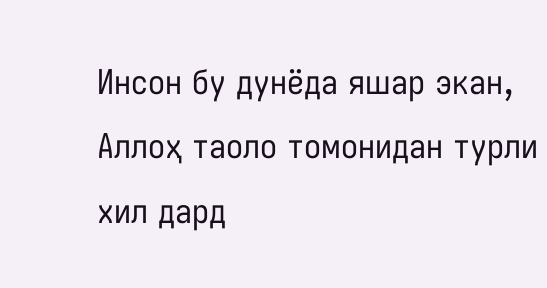Инсон бу дунёда яшар экан, Аллоҳ таоло томонидан турли хил дард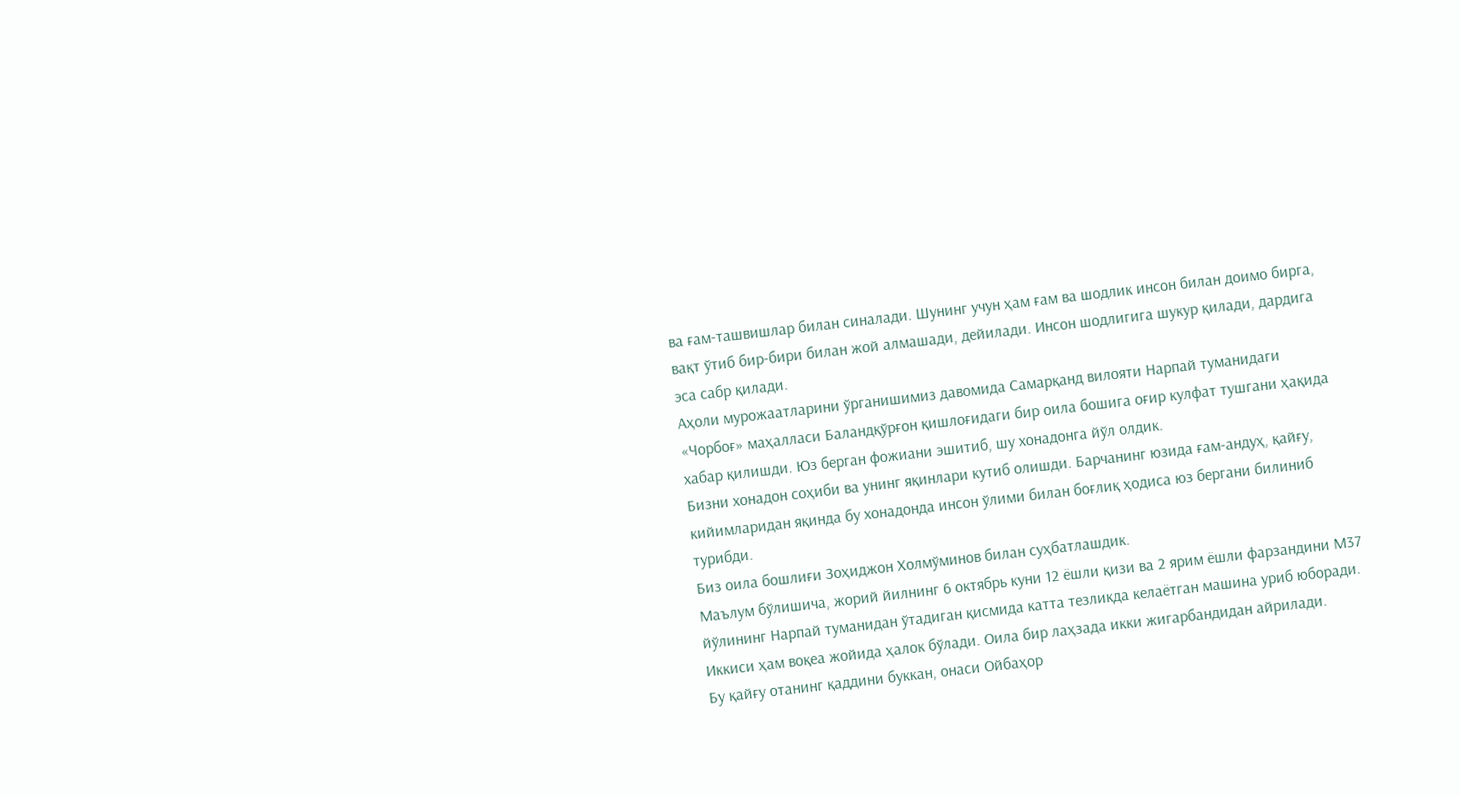ва ғам-ташвишлар билан синалади. Шунинг учун ҳам ғам ва шодлик инсон билан доимо бирга, вақт ўтиб бир-бири билан жой алмашади, дейилади. Инсон шодлигига шукур қилади, дардига эса сабр қилади.
Аҳоли мурожаатларини ўрганишимиз давомида Самарқанд вилояти Нарпай туманидаги «Чорбоғ» маҳалласи Баландқўрғон қишлоғидаги бир оила бошига оғир кулфат тушгани ҳақида хабар қилишди. Юз берган фожиани эшитиб, шу хонадонга йўл олдик.
Бизни хонадон соҳиби ва унинг яқинлари кутиб олишди. Барчанинг юзида ғам-андуҳ, қайғу, кийимларидан яқинда бу хонадонда инсон ўлими билан боғлиқ ҳодиса юз бергани билиниб турибди.
Биз оила бошлиғи Зоҳиджон Холмўминов билан суҳбатлашдик.
Маълум бўлишича, жорий йилнинг 6 октябрь куни 12 ёшли қизи ва 2 ярим ёшли фарзандини М37 йўлининг Нарпай туманидан ўтадиган қисмида катта тезликда келаётган машина уриб юборади. Иккиси ҳам воқеа жойида ҳалок бўлади. Оила бир лаҳзада икки жигарбандидан айрилади.
Бу қайғу отанинг қаддини буккан, онаси Ойбаҳор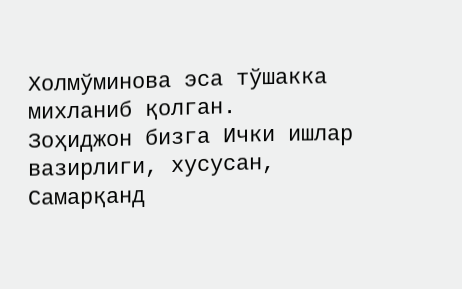Холмўминова эса тўшакка михланиб қолган.
Зоҳиджон бизга Ички ишлар вазирлиги, хусусан, Самарқанд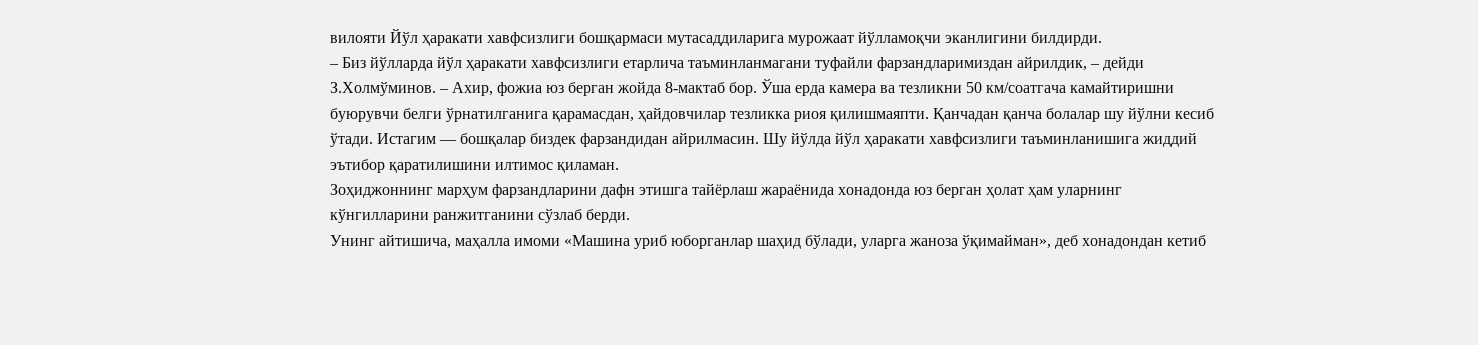вилояти Йўл ҳаракати хавфсизлиги бошқармаси мутасаддиларига мурожаат йўлламоқчи эканлигини билдирди.
– Биз йўлларда йўл ҳаракати хавфсизлиги етарлича таъминланмагани туфайли фарзандларимиздан айрилдик, – дейди З.Холмўминов. – Ахир, фожиа юз берган жойда 8-мактаб бор. Ўша ерда камера ва тезликни 50 км/соатгача камайтиришни буюрувчи белги ўрнатилганига қарамасдан, ҳайдовчилар тезликка риоя қилишмаяпти. Қанчадан қанча болалар шу йўлни кесиб ўтади. Истагим — бошқалар биздек фарзандидан айрилмасин. Шу йўлда йўл ҳаракати хавфсизлиги таъминланишига жиддий эътибор қаратилишини илтимос қиламан.
Зоҳиджоннинг марҳум фарзандларини дафн этишга тайёрлаш жараёнида хонадонда юз берган ҳолат ҳам уларнинг кўнгилларини ранжитганини сўзлаб берди.
Унинг айтишича, маҳалла имоми «Машина уриб юборганлар шаҳид бўлади, уларга жаноза ўқимайман», деб хонадондан кетиб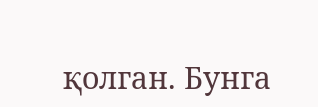қолган. Бунга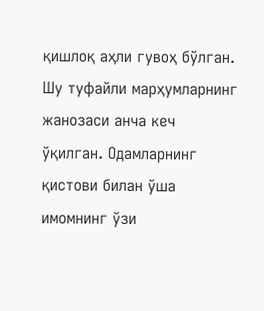қишлоқ аҳли гувоҳ бўлган. Шу туфайли марҳумларнинг жанозаси анча кеч ўқилган. Одамларнинг қистови билан ўша имомнинг ўзи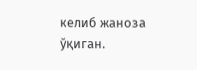келиб жаноза ўқиган.